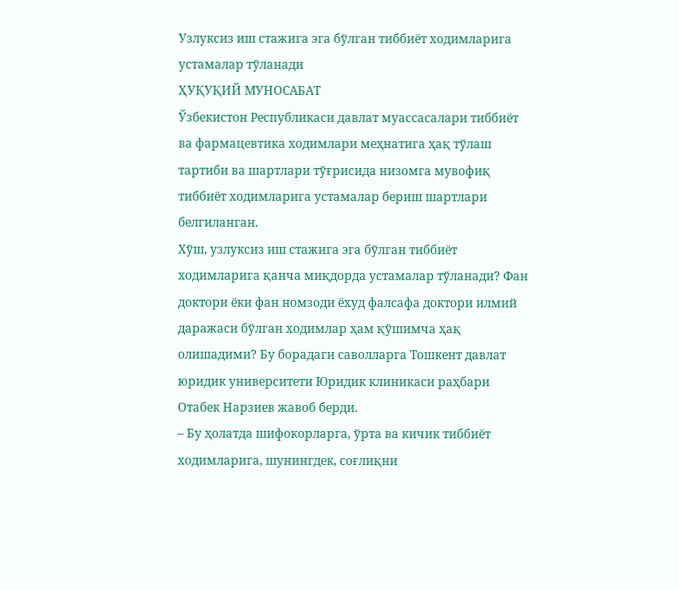Узлуксиз иш стажига эга бўлган тиббиёт ходимларига устамалар тўланади
ҲУҚУҚИЙ МУНОСАБАТ
Ўзбекистон Республикаси давлат муассасалари тиббиёт ва фармацевтика ходимлари меҳнатига ҳақ тўлаш тартиби ва шартлари тўғрисида низомга мувофиқ тиббиёт ходимларига устамалар бериш шартлари белгиланган.
Хўш, узлуксиз иш стажига эга бўлган тиббиёт ходимларига қанча миқдорда устамалар тўланади? Фан доктори ёки фан номзоди ёхуд фалсафа доктори илмий даражаси бўлган ходимлар ҳам қўшимча ҳақ олишадими? Бу борадаги саволларга Тошкент давлат юридик университети Юридик клиникаси раҳбари Отабек Нарзиев жавоб берди.
– Бу ҳолатда шифокорларга, ўрта ва кичик тиббиёт ходимларига, шунингдек, соғлиқни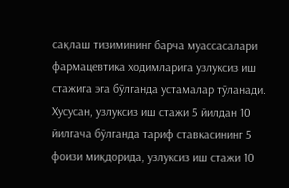сақлаш тизимининг барча муассасалари фармацевтика ходимларига узлуксиз иш стажига эга бўлганда устамалар тўланади.
Хусусан, узлуксиз иш стажи 5 йилдан 10 йилгача бўлганда тариф ставкасининг 5 фоизи миқдорида, узлуксиз иш стажи 10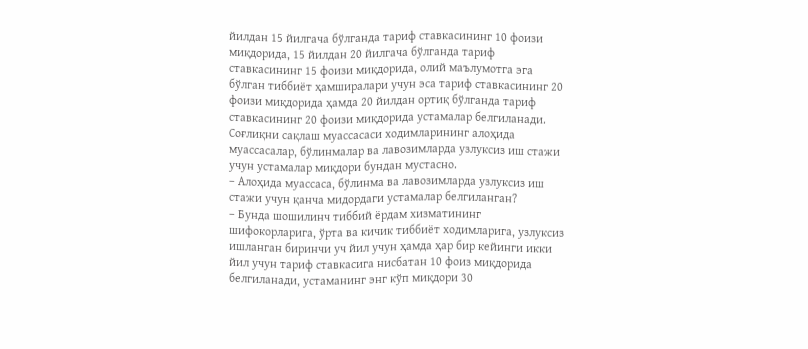йилдан 15 йилгача бўлганда тариф ставкасининг 10 фоизи миқдорида, 15 йилдан 20 йилгача бўлганда тариф ставкасининг 15 фоизи миқдорида, олий маълумотга эга бўлган тиббиёт ҳамширалари учун эса тариф ставкасининг 20 фоизи миқдорида ҳамда 20 йилдан ортиқ бўлганда тариф ставкасининг 20 фоизи миқдорида устамалар белгиланади.
Соғлиқни сақлаш муассасаси ходимларининг алоҳида муассасалар, бўлинмалар ва лавозимларда узлуксиз иш стажи учун устамалар миқдори бундан мустасно.
– Алоҳида муассаса, бўлинма ва лавозимларда узлуксиз иш стажи учун қанча мидордаги устамалар белгиланган?
– Бунда шошилинч тиббий ёрдам хизматининг шифокорларига, ўрта ва кичик тиббиёт ходимларига, узлуксиз ишланган биринчи уч йил учун ҳамда ҳар бир кейинги икки йил учун тариф ставкасига нисбатан 10 фоиз миқдорида белгиланади, устаманинг энг кўп миқдори 30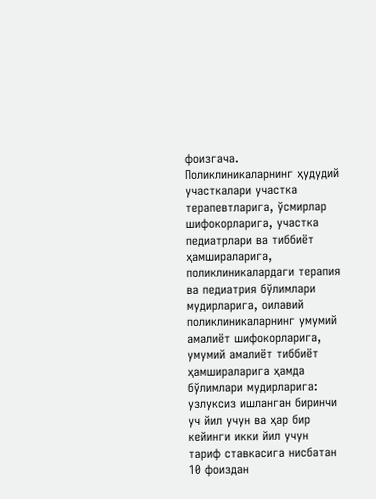фоизгача.
Поликлиникаларнинг ҳудудий участкалари участка терапевтларига, ўсмирлар шифокорларига, участка педиатрлари ва тиббиёт ҳамшираларига, поликлиникалардаги терапия ва педиатрия бўлимлари мудирларига, оилавий поликлиникаларнинг умумий амалиёт шифокорларига, умумий амалиёт тиббиёт ҳамшираларига ҳамда бўлимлари мудирларига: узлуксиз ишланган биринчи уч йил учун ва ҳар бир кейинги икки йил учун тариф ставкасига нисбатан 10 фоиздан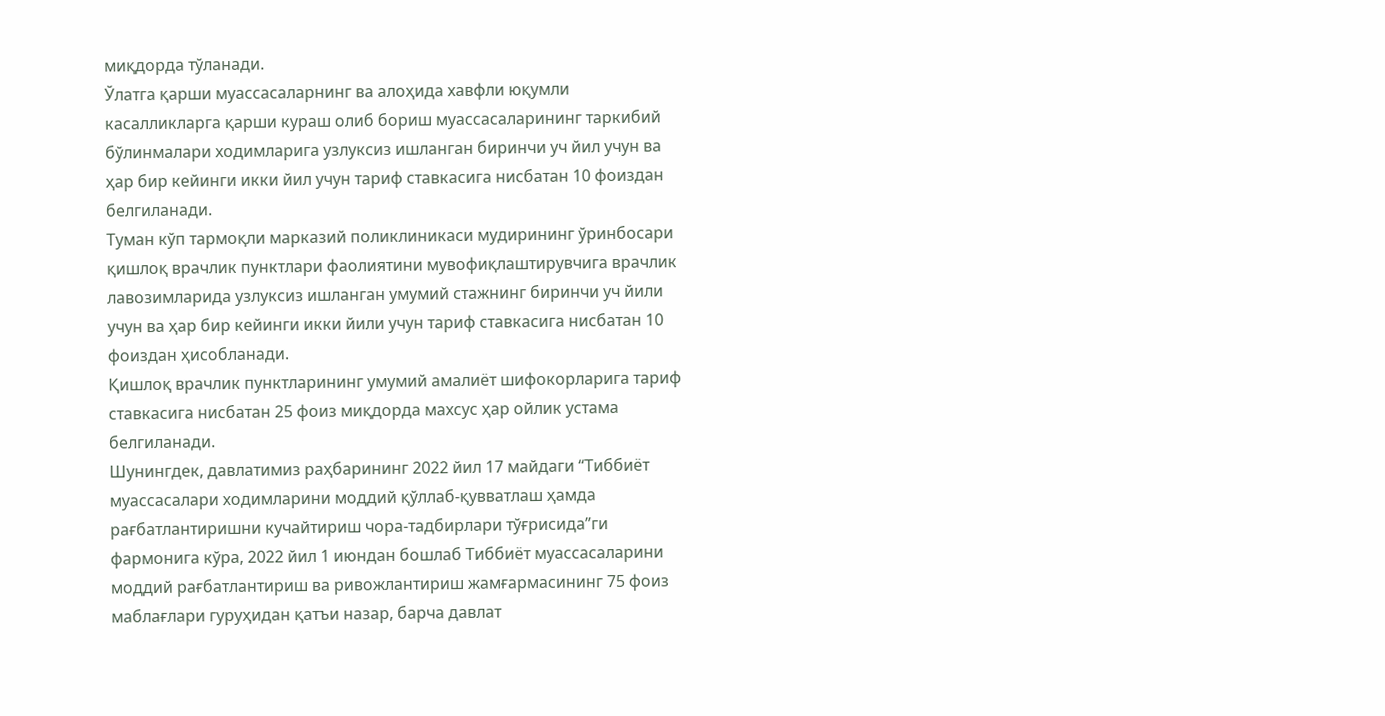миқдорда тўланади.
Ўлатга қарши муассасаларнинг ва алоҳида хавфли юқумли касалликларга қарши кураш олиб бориш муассасаларининг таркибий бўлинмалари ходимларига узлуксиз ишланган биринчи уч йил учун ва ҳар бир кейинги икки йил учун тариф ставкасига нисбатан 10 фоиздан белгиланади.
Туман кўп тармоқли марказий поликлиникаси мудирининг ўринбосари қишлоқ врачлик пунктлари фаолиятини мувофиқлаштирувчига врачлик лавозимларида узлуксиз ишланган умумий стажнинг биринчи уч йили учун ва ҳар бир кейинги икки йили учун тариф ставкасига нисбатан 10 фоиздан ҳисобланади.
Қишлоқ врачлик пунктларининг умумий амалиёт шифокорларига тариф ставкасига нисбатан 25 фоиз миқдорда махсус ҳар ойлик устама белгиланади.
Шунингдек, давлатимиз раҳбарининг 2022 йил 17 майдаги “Тиббиёт муассасалари ходимларини моддий қўллаб-қувватлаш ҳамда рағбатлантиришни кучайтириш чора-тадбирлари тўғрисида”ги фармонига кўра, 2022 йил 1 июндан бошлаб Тиббиёт муассасаларини моддий рағбатлантириш ва ривожлантириш жамғармасининг 75 фоиз маблағлари гуруҳидан қатъи назар, барча давлат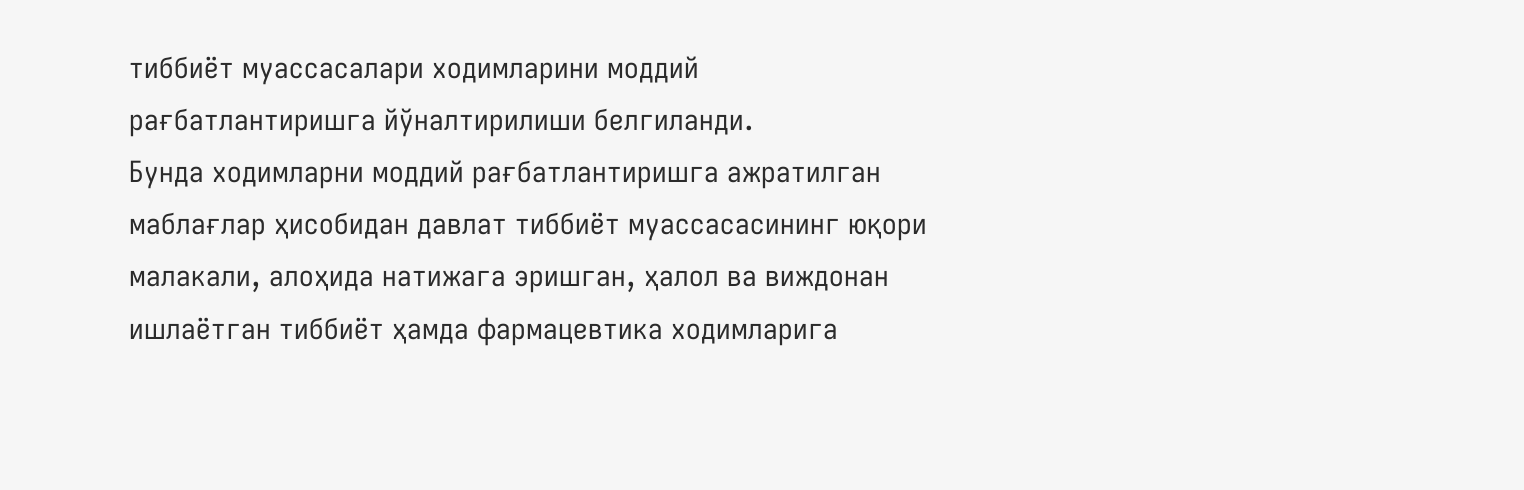тиббиёт муассасалари ходимларини моддий рағбатлантиришга йўналтирилиши белгиланди.
Бунда ходимларни моддий рағбатлантиришга ажратилган маблағлар ҳисобидан давлат тиббиёт муассасасининг юқори малакали, алоҳида натижага эришган, ҳалол ва виждонан ишлаётган тиббиёт ҳамда фармацевтика ходимларига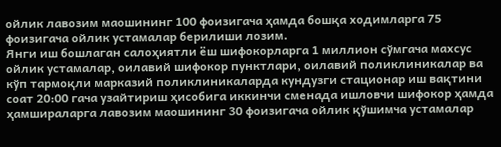ойлик лавозим маошининг 100 фоизигача ҳамда бошқа ходимларга 75 фоизигача ойлик устамалар берилиши лозим.
Янги иш бошлаган салоҳиятли ёш шифокорларга 1 миллион сўмгача махсус ойлик устамалар, оилавий шифокор пунктлари, оилавий поликлиникалар ва кўп тармоқли марказий поликлиникаларда кундузги стационар иш вақтини соат 20:00 гача узайтириш ҳисобига иккинчи сменада ишловчи шифокор ҳамда ҳамшираларга лавозим маошининг 30 фоизигача ойлик қўшимча устамалар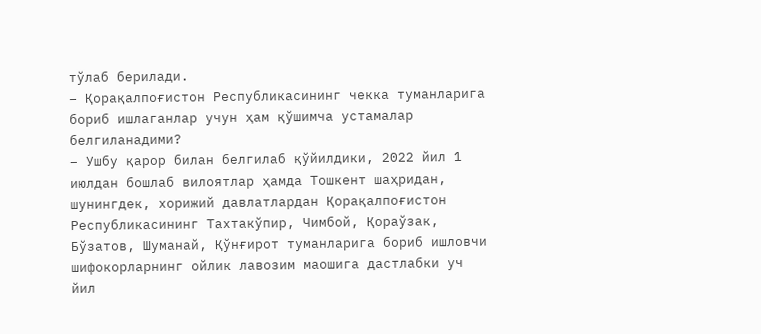тўлаб берилади.
– Қорақалпоғистон Республикасининг чекка туманларига бориб ишлаганлар учун ҳам қўшимча устамалар белгиланадими?
– Ушбу қарор билан белгилаб қўйилдики, 2022 йил 1 июлдан бошлаб вилоятлар ҳамда Тошкент шаҳридан, шунингдек, хорижий давлатлардан Қорақалпоғистон Республикасининг Тахтакўпир, Чимбой, Қораўзак, Бўзатов, Шуманай, Қўнғирот туманларига бориб ишловчи шифокорларнинг ойлик лавозим маошига дастлабки уч йил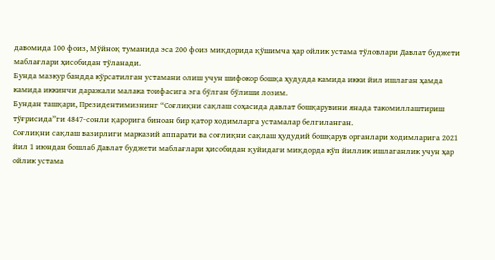давомида 100 фоиз, Мўйноқ туманида эса 200 фоиз миқдорида қўшимча ҳар ойлик устама тўловлари Давлат буджети маблағлари ҳисобидан тўланади.
Бунда мазкур бандда кўрсатилган устамани олиш учун шифокор бошқа ҳудудда камида икки йил ишлаган ҳамда камида иккинчи даражали малака тоифасига эга бўлган бўлиши лозим.
Бундан ташқари, Президентимизнинг “Соғлиқни сақлаш соҳасида давлат бошқарувини янада такомиллаштириш тўғрисида”ги 4847-сонли қарорига биноан бир қатор ходимларга устамалар белгиланган.
Соғлиқни сақлаш вазирлиги марказий аппарати ва соғлиқни сақлаш ҳудудий бошқарув органлари ходимларига 2021 йил 1 июндан бошлаб Давлат буджети маблағлари ҳисобидан қуйидаги миқдорда кўп йиллик ишлаганлик учун ҳар ойлик устама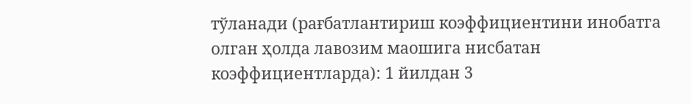тўланади (рағбатлантириш коэффициентини инобатга олган ҳолда лавозим маошига нисбатан коэффициентларда): 1 йилдан 3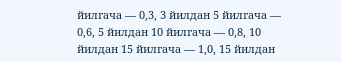йилгача — 0,3, 3 йилдан 5 йилгача — 0,6, 5 йилдан 10 йилгача — 0,8, 10 йилдан 15 йилгача — 1,0, 15 йилдан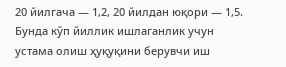20 йилгача — 1,2, 20 йилдан юқори — 1,5.
Бунда кўп йиллик ишлаганлик учун устама олиш ҳуқуқини берувчи иш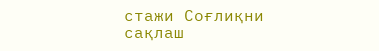стажи Соғлиқни сақлаш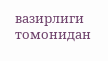вазирлиги томонидан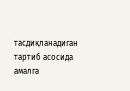тасдиқланадиган тартиб асосида амалга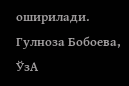оширилади.
Гулноза Бобоева, ЎзА